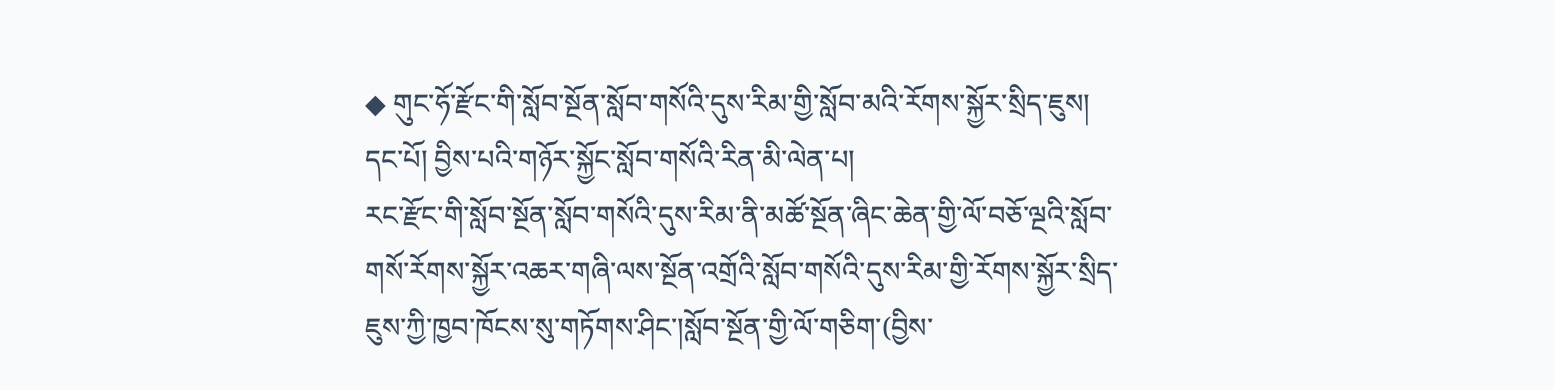◆ གུང་ཧོ་རྫོང་གི་སློབ་སྔོན་སློབ་གསོའི་དུས་རིམ་གྱི་སློབ་མའི་རོགས་སྐྱོར་སྲིད་ཇུས།
དང་པོ། བྱིས་པའི་གཉོར་སྐྱོང་སློབ་གསོའི་རིན་མི་ལེན་པ།
རང་རྫོང་གི་སློབ་སྔོན་སློབ་གསོའི་དུས་རིམ་ནི་མཚོ་སྔོན་ཞིང་ཆེན་གྱི་ལོ་བཅོ་ལྔའི་སློབ་གསོ་རོགས་སྐྱོར་འཆར་གཞི་ལས་སྔོན་འགྲོའི་སློབ་གསོའི་དུས་རིམ་གྱི་རོགས་སྐྱོར་སྲིད་ཇུས་ཀྱི་ཁྱབ་ཁོངས་སུ་གཏོགས་ཤིང་།སློབ་སྔོན་གྱི་ལོ་གཅིག་(བྱིས་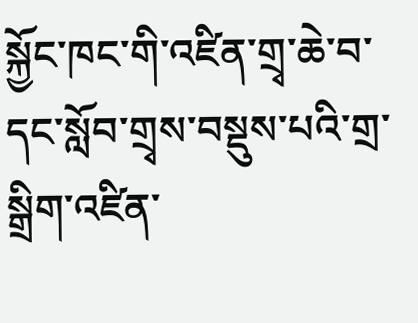སྐྱོང་ཁང་གི་འཛིན་གྲྭ་ཆེ་བ་དང་སློབ་གྲྭས་བསྡུས་པའི་གྲ་སྒྲིག་འཛིན་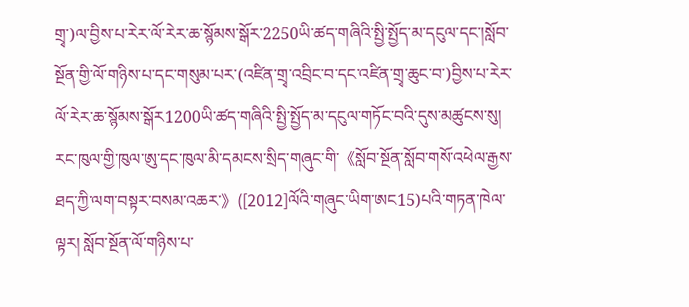གྲྭ་)ལ་བྱིས་པ་རེར་ལོ་རེར་ཆ་སྙོམས་སྒོར་2250ཡི་ཚད་གཞིའི་སྤྱི་སྤྱོད་མ་དངུལ་དང་།སློབ་སྔོན་གྱི་ལོ་གཉིས་པ་དང་གསུམ་པར་(འཛིན་གྲྭ་འབྲིང་བ་དང་འཛིན་གྲྭ་ཆུང་བ་)བྱིས་པ་རེར་ལོ་རེར་ཆ་སྙོམས་སྒོར1200ཡི་ཚད་གཞིའི་སྤྱི་སྤྱོད་མ་དངུལ་གཏོང་བའི་དུས་མཚུངས་སུ། རང་ཁུལ་གྱི་ཁུལ་ཨུ་དང་ཁུལ་མི་དམངས་སྲིད་གཞུང་གི་《སློབ་སྔོན་སློབ་གསོ་འཕེལ་རྒྱས་ཐད་ཀྱི་ལག་བསྟར་བསམ་འཆར་》([2012]ལོའི་གཞུང་ཡིག་ཨང15)པའི་གཏན་ཁེལ་ལྟར། སློབ་སྔོན་ལོ་གཉིས་པ་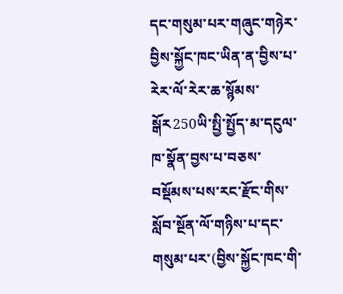དང་གསུམ་པར་གཞུང་གཉེར་བྱིས་སྐྱོང་ཁང་ཡིན་ན་བྱིས་པ་རེར་ལོ་རེར་ཆ་སྙོམས་སྒོར250ཡི་སྤྱི་སྤྱོད་མ་དངུལ་ཁ་སྣོན་བྱས་པ་བཅས་བསྡོམས་པས་རང་རྫོང་གིས་སློབ་སྔོན་ལོ་གཉིས་པ་དང་གསུམ་པར་(བྱིས་སྐྱོང་ཁང་གི་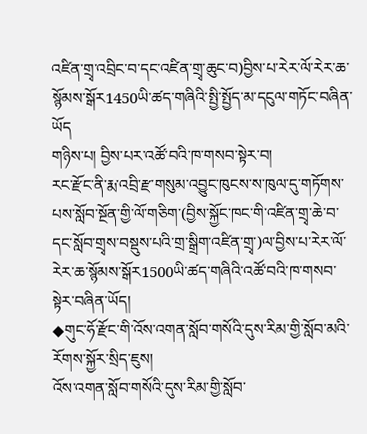འཛིན་གྲྭ་འབྲིང་བ་དང་འཛིན་གྲྭ་ཆུང་བ)བྱིས་པ་རེར་ལོ་རེར་ཆ་སྙོམས་སྒོར1450ཡི་ཚད་གཞིའི་སྤྱི་སྤྱོད་མ་དངུལ་གཏོང་བཞིན་ཡོད
གཉིས་པ། བྱིས་པར་འཚོ་བའི་ཁ་གསབ་སྟེར་བ།
རང་རྫོང་ནི་རྨ་འབྲི་རྫ་གསུམ་འབྱུང་ཁུངས་ས་ཁུལ་དུ་གཏོགས་པས་སློབ་སྔོན་གྱི་ལོ་གཅིག་(བྱིས་སྐྱོང་ཁང་གི་འཛིན་གྲྭ་ཆེ་བ་དང་སློབ་གྲྭས་བསྡུས་པའི་གྲ་སྒྲིག་འཛིན་གྲྭ་)ལ་བྱིས་པ་རེར་ལོ་རེར་ཆ་སྙོམས་སྒོར1500ཡི་ཚད་གཞིའི་འཚོ་བའི་ཁ་གསབ་སྟེར་བཞིན་ཡོད།
◆གུང་ཧོ་རྫོང་གི་འོས་འགན་སློབ་གསོའི་དུས་རིམ་གྱི་སློབ་མའི་རོགས་སྐྱོར་སྲིད་ཇུས།
འོས་འགན་སློབ་གསོའི་དུས་རིམ་གྱི་སློབ་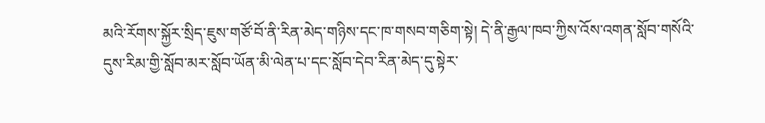མའི་རོགས་སྐྱོར་སྲིད་ཇུས་གཙོ་བོ་ནི་རིན་མེད་གཉིས་དང་ཁ་གསབ་གཅིག་སྟེ། དེ་ནི་རྒྱལ་ཁབ་ཀྱིས་འོས་འགན་སློབ་གསོའི་དུས་རིམ་གྱི་སློབ་མར་སློབ་ཡོན་མི་ལེན་པ་དང་སློབ་དེབ་རིན་མེད་དུ་སྟེར་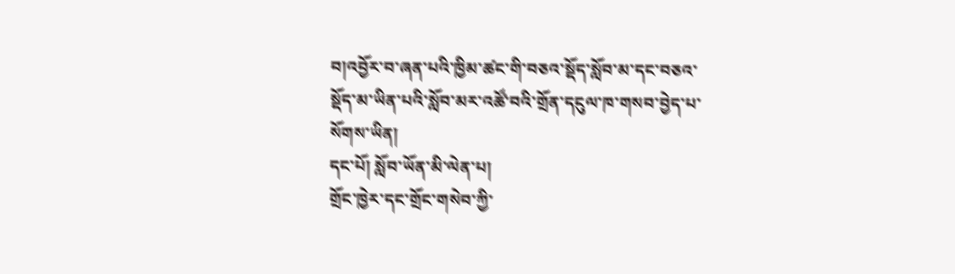བ།འབྱོར་བ་ཞན་པའི་ཁྱིམ་ཚང་གི་བཅའ་སྡོད་སློབ་མ་དང་བཅའ་སྡོད་མ་ཡིན་པའི་སློབ་མར་འཚོ་བའི་གྲོན་དངུལ་ཁ་གསབ་བྱེད་པ་སོགས་ཡིན།
དང་པོ། སློབ་ཡོན་མི་ལེན་པ།
གྲོང་ཁྱེར་དང་གྲོང་གསེབ་ཀྱི་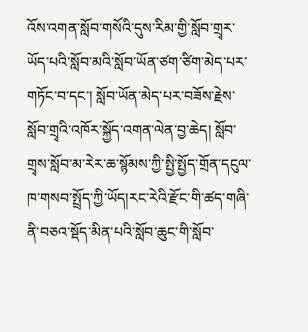འོས་འགན་སློབ་གསོའི་དུས་རིམ་གྱི་སློབ་གྲྭར་ཡོད་པའི་སློབ་མའི་སློབ་ཡོན་ཙག་ཙིག་མེད་པར་གཏོང་བ་དང་། སློབ་ཡོན་མེད་པར་བཟོས་རྗེས་སློབ་གྲྭའི་འཁོར་སྐྱོད་འགན་ལེན་བྱ་ཆེད། སློབ་གྲྭས་སློབ་མ་རེར་ཆ་སྙོམས་ཀྱི་སྤྱི་སྤྱོད་གྲོན་དངུལ་ཁ་གསབ་སྤྲོད་ཀྱི་ཡོད།རང་རེའི་རྫོང་གི་ཚད་གཞི་ནི་བཅའ་སྡོད་མིན་པའི་སློབ་ཆུང་གི་སློབ་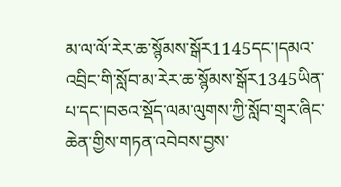མ་ལ་ལོ་རེར་ཆ་སྙོམས་སྒོར1145དང་།དམའ་འབྲིང་གི་སློབ་མ་རེར་ཆ་སྙོམས་སྒོར1345ཡིན་པ་དང་།བཅའ་སྡོད་ལམ་ལུགས་ཀྱི་སློབ་གྲྭར་ཞིང་ཆེན་གྱིས་གཏན་འབེབས་བྱས་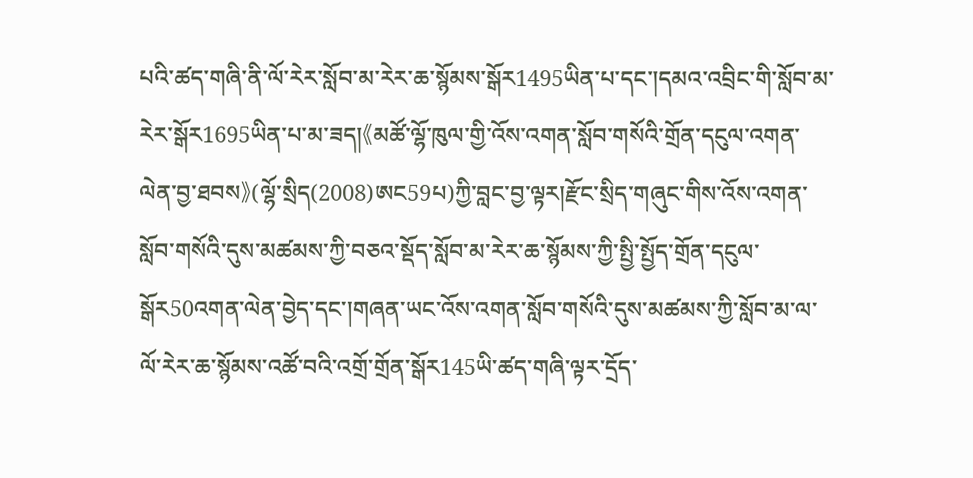པའི་ཚད་གཞི་ནི་ལོ་རེར་སློབ་མ་རེར་ཆ་སྙོམས་སྒོར1495ཡིན་པ་དང་།དམའ་འབྲིང་གི་སློབ་མ་རེར་སྒོར1695ཡིན་པ་མ་ཟད།《མཚོ་ལྷོ་ཁུལ་གྱི་འོས་འགན་སློབ་གསོའི་གྲོན་དངུལ་འགན་ལེན་བྱ་ཐབས》(ལྷོ་སྲིད(2008)ཨང59པ)ཀྱི་བླང་བྱ་ལྟར།རྫོང་སྲིད་གཞུང་གིས་འོས་འགན་སློབ་གསོའི་དུས་མཚམས་ཀྱི་བཅའ་སྡོད་སློབ་མ་རེར་ཆ་སྙོམས་ཀྱི་སྤྱི་སྤྱོད་གྲོན་དངུལ་སྒོར50འགན་ལེན་བྱེད་དང་།གཞན་ཡང་འོས་འགན་སློབ་གསོའི་དུས་མཚམས་ཀྱི་སློབ་མ་ལ་ལོ་རེར་ཆ་སྙོམས་འཚོ་བའི་འགྲོ་གྲོན་སྒོར145ཡི་ཚད་གཞི་ལྟར་དྲོད་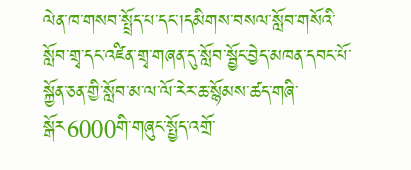ལེན་ཁ་གསབ་སྤྲོད་པ་དང་།དམིགས་བསལ་སློབ་གསོའི་སློབ་གྲྭ་དང་འཛིན་གྲྭ་གཞན་དུ་སློབ་སྦྱོང་བྱེད་མཁན་དབང་པོ་སྐྱོན་ཅན་གྱི་སློབ་མ་ལ་ལོ་རེར་ཆ་སྙོམས་ཚད་གཞི་སྒོར6000གི་གཞུང་སྤྱོད་འགྲོ་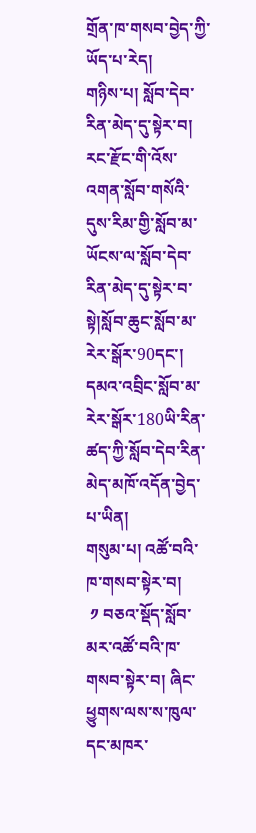གྲོན་ཁ་གསབ་བྱེད་ཀྱི་ཡོད་པ་རེད།
གཉིས་པ། སློབ་དེབ་རིན་མེད་དུ་སྟེར་བ།
རང་རྫོང་གི་འོས་འགན་སློབ་གསོའི་དུས་རིམ་གྱི་སློབ་མ་ཡོངས་ལ་སློབ་དེབ་རིན་མེད་དུ་སྟེར་བ་སྟེ།སློབ་ཆུང་སློབ་མ་རེར་སྒོར་90དང་། དམའ་འབྲིང་སློབ་མ་རེར་སྒོར་180ཡི་རིན་ཚད་ཀྱི་སློབ་དེབ་རིན་མེད་མཁོ་འདོན་བྱེད་པ་ཡིན།
གསུམ་པ། འཚོ་བའི་ཁ་གསབ་སྟེར་བ།
 ༡ བཅའ་སྡོད་སློབ་མར་འཚོ་བའི་ཁ་གསབ་སྟེར་བ། ཞིང་ཕྱུགས་ལས་ས་ཁུལ་དང་མཁར་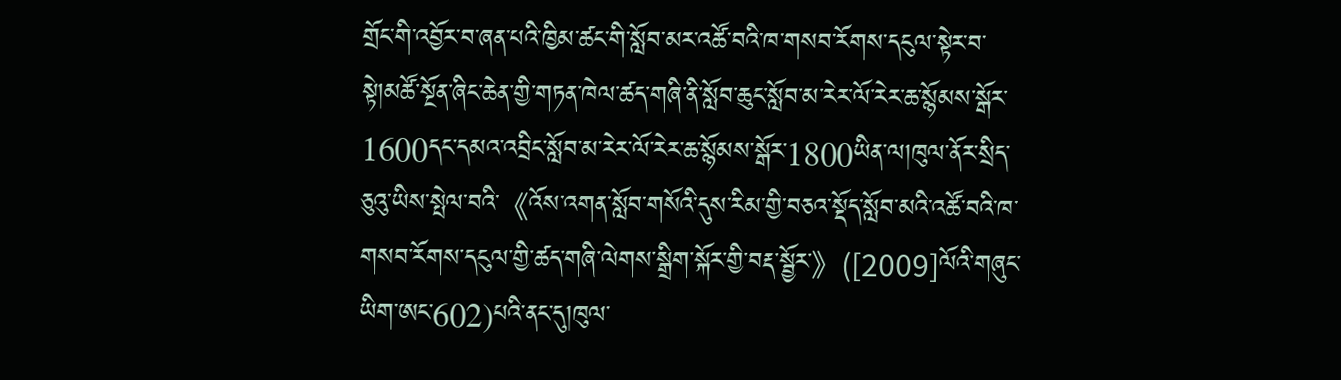གྲོང་གི་འབྱོར་བ་ཞན་པའི་ཁྱིམ་ཚང་གི་སློབ་མར་འཚོ་བའི་ཁ་གསབ་རོགས་དངུལ་སྟེར་བ་སྟེ།མཚོ་སྔོན་ཞིང་ཆེན་གྱི་གཏན་ཁེལ་ཚད་གཞི་ནི་སློབ་ཆུང་སློབ་མ་རེར་ལོ་རེར་ཆ་སྙོམས་སྒོར་1600དང་དམའ་འབྲིང་སློབ་མ་རེར་ལོ་རེར་ཆ་སྙོམས་སྒོར་1800ཡིན་ལ།ཁུལ་ནོར་སྲིད་ཅུའུ་ཡིས་སྤེལ་བའི་《འོས་འགན་སློབ་གསོའི་དུས་རིམ་གྱི་བཅའ་སྡོད་སློབ་མའི་འཚོ་བའི་ཁ་གསབ་རོགས་དངུལ་གྱི་ཚད་གཞི་ལེགས་སྒྲིག་སྐོར་གྱི་བརྡ་སྦྱོར་》([2009]ལོའི་གཞུང་ཡིག་ཨང་602)པའི་ནང་དུ།ཁུལ་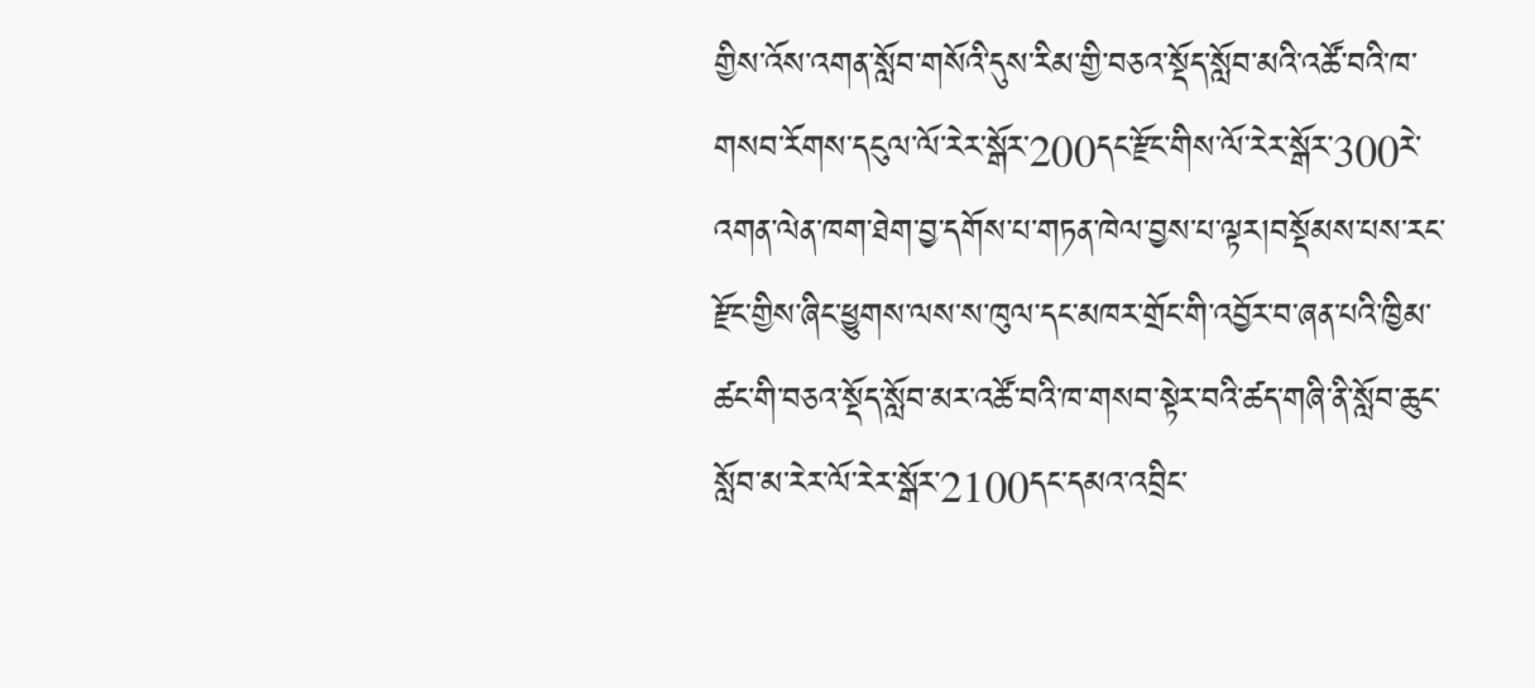གྱིས་འོས་འགན་སློབ་གསོའི་དུས་རིམ་གྱི་བཅའ་སྡོད་སློབ་མའི་འཚོ་བའི་ཁ་གསབ་རོགས་དངུལ་ལོ་རེར་སྒོར་200དང་རྫོང་གིས་ལོ་རེར་སྒོར་300རེ་འགན་ལེན་ཁག་ཐེག་བྱ་དགོས་པ་གཏན་ཁེལ་བྱས་པ་ལྟར།བསྡོམས་པས་རང་རྫོང་གྱིས་ཞིང་ཕྱུགས་ལས་ས་ཁུལ་དང་མཁར་གྲོང་གི་འབྱོར་བ་ཞན་པའི་ཁྱིམ་ཚང་གི་བཅའ་སྡོད་སློབ་མར་འཚོ་བའི་ཁ་གསབ་སྟེར་བའི་ཚད་གཞི་ནི་སློབ་ཆུང་སློབ་མ་རེར་ལོ་རེར་སྒོར་2100དང་དམའ་འབྲིང་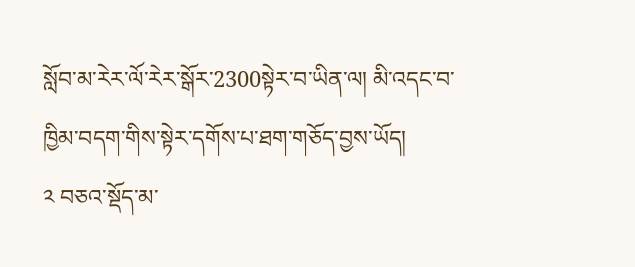སློབ་མ་རེར་ལོ་རེར་སྒོར་2300སྟེར་བ་ཡིན་ལ། མི་འདང་བ་ཁྱིམ་བདག་གིས་སྟེར་དགོས་པ་ཐག་གཅོད་བྱས་ཡོད།
༢ བཅའ་སྡོད་མ་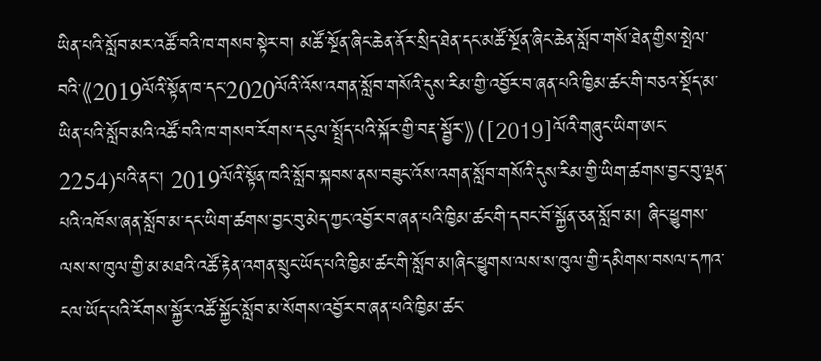ཡིན་པའི་སློབ་མར་འཚོ་བའི་ཁ་གསབ་སྟེར་བ། མཚོ་སྔོན་ཞིང་ཆེན་ནོར་སྲིད་ཐེན་དང་མཚོ་སྔོན་ཞིང་ཆེན་སློབ་གསོ་ཐེན་གྱིས་སྤེལ་བའི་《2019ལོའི་སྟོན་ཁ་དང་2020ལོའི་འོས་འགན་སློབ་གསོའི་དུས་རིམ་གྱི་འབྱོར་བ་ཞན་པའི་ཁྱིམ་ཚང་གི་བཅའ་སྡོད་མ་ཡིན་པའི་སློབ་མའི་འཚོ་བའི་ཁ་གསབ་རོགས་དངུལ་སྤྲོད་པའི་སྐོར་གྱི་བརྡ་སྦྱོར་》([2019]ལོའི་གཞུང་ཡིག་ཨང་2254)པའི་ནང་། 2019ལོའི་སྟོན་ཁའི་སློབ་སྐབས་ནས་བཟུང་འོས་འགན་སློབ་གསོའི་དུས་རིམ་གྱི་ཡིག་ཚགས་བྱང་བུ་ལྡན་པའི་འཁོས་ཞན་སློབ་མ་དང་ཡིག་ཚགས་བྱང་བུ་མེད་ཀྱང་འབྱོར་བ་ཞན་པའི་ཁྱིམ་ཚང་གི་དབང་བོ་སྐྱོན་ཅན་སློབ་མ། ཞིང་ཕྱུགས་ལས་ས་ཁུལ་གྱི་མ་མཐའི་འཚོ་རྟེན་འགན་སྲུང་ཡོད་པའི་ཁྱིམ་ཚང་གི་སློབ་མ།ཞིང་ཕྱུགས་ལས་ས་ཁུལ་གྱི་དམིགས་བསལ་དཀའ་ངལ་ཡོད་པའི་རོགས་སྐྱོར་འཚོ་སྐྱོང་སློབ་མ་སོགས་འབྱོར་བ་ཞན་པའི་ཁྱིམ་ཚང་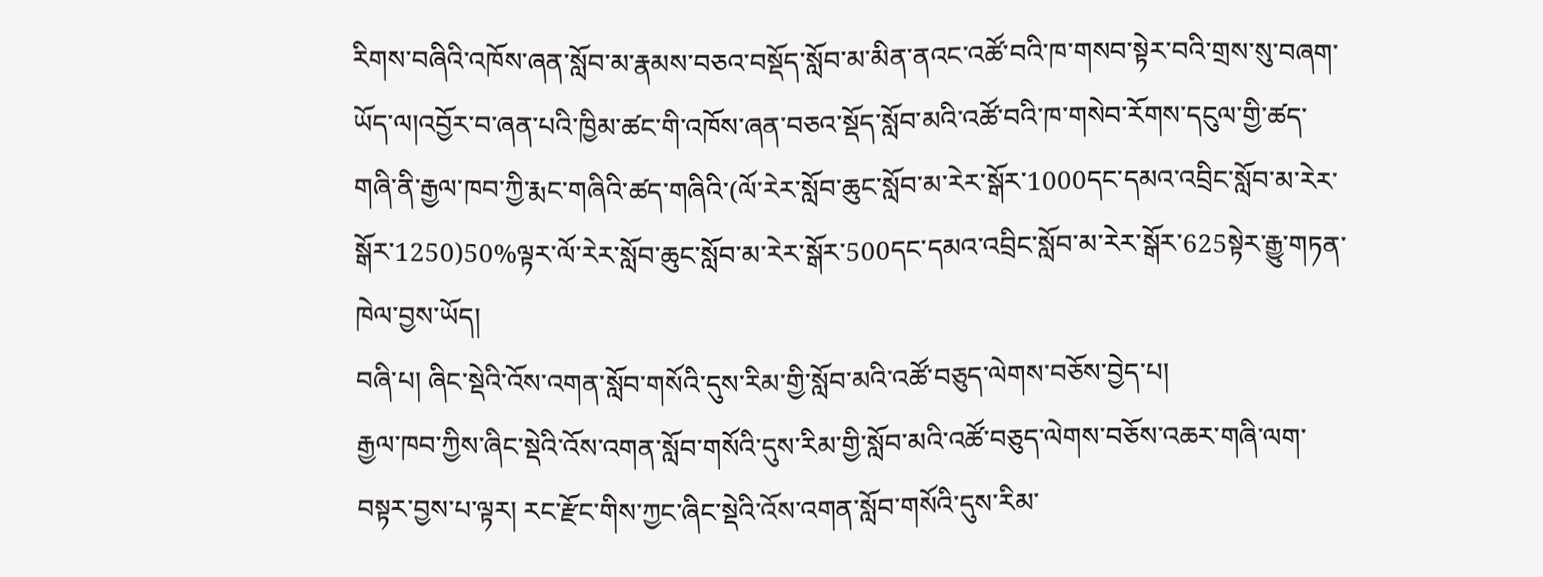རིགས་བཞིའི་འཁོས་ཞན་སློབ་མ་རྣམས་བཅའ་བསྡོད་སློབ་མ་མིན་ནའང་འཚོ་བའི་ཁ་གསབ་སྟེར་བའི་གྲས་སུ་བཞག་ཡོད་ལ།འབྱོར་བ་ཞན་པའི་ཁྱིམ་ཚང་གི་འཁོས་ཞན་བཅའ་སྡོད་སློབ་མའི་འཚོ་བའི་ཁ་གསེབ་རོགས་དངུལ་གྱི་ཚད་གཞི་ནི་རྒྱལ་ཁབ་ཀྱི་རྨང་གཞིའི་ཚད་གཞིའི་(ལོ་རེར་སློབ་ཆུང་སློབ་མ་རེར་སྒོར་1000དང་དམའ་འབྲིང་སློབ་མ་རེར་སྒོར་1250)50%ལྟར་ལོ་རེར་སློབ་ཆུང་སློབ་མ་རེར་སྒོར་500དང་དམའ་འབྲིང་སློབ་མ་རེར་སྒོར་625སྟེར་རྒྱུ་གཏན་ཁེལ་བྱས་ཡོད།
བཞི་པ། ཞིང་སྡེའི་འོས་འགན་སློབ་གསོའི་དུས་རིམ་གྱི་སློབ་མའི་འཚོ་བཅུད་ལེགས་བཅོས་བྱེད་པ།
རྒྱལ་ཁབ་ཀྱིས་ཞིང་སྡེའི་འོས་འགན་སློབ་གསོའི་དུས་རིམ་གྱི་སློབ་མའི་འཚོ་བཅུད་ལེགས་བཅོས་འཆར་གཞི་ལག་བསྟར་བྱས་པ་ལྟར། རང་རྫོང་གིས་ཀྱང་ཞིང་སྡེའི་འོས་འགན་སློབ་གསོའི་དུས་རིམ་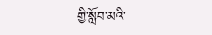གྱི་སློབ་མའི་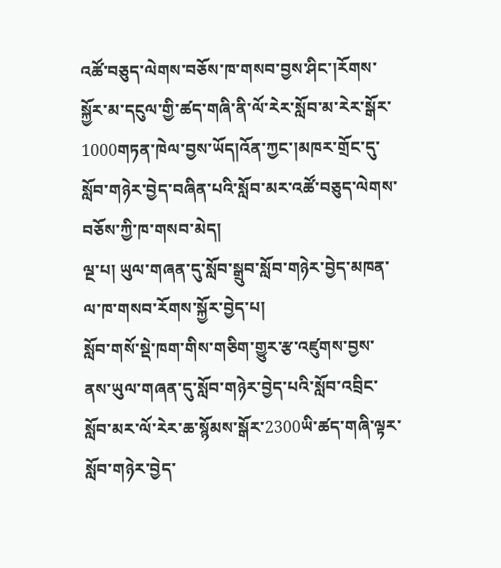འཚོ་བཅུད་ལེགས་བཅོས་ཁ་གསབ་བྱས་ཤིང་།རོགས་སྐྱོར་མ་དངུལ་གྱི་ཚད་གཞི་ནི་ལོ་རེར་སློབ་མ་རེར་སྒོར་1000གཏན་ཁེལ་བྱས་ཡོད།འོན་ཀྱང་།མཁར་གྲོང་དུ་སློབ་གཉེར་བྱེད་བཞིན་པའི་སློབ་མར་འཚོ་བཅུད་ལེགས་བཅོས་ཀྱི་ཁ་གསབ་མེད།
ལྔ་པ། ཡུལ་གཞན་དུ་སློབ་སྒྲུབ་སློབ་གཉེར་བྱེད་མཁན་ལ་ཁ་གསབ་རོགས་སྐྱོར་བྱེད་པ།
སློབ་གསོ་སྡེ་ཁག་གིས་གཅིག་གྱུར་རྩ་འཛུགས་བྱས་ནས་ཡུལ་གཞན་དུ་སློབ་གཉེར་བྱེད་པའི་སློབ་འབྲིང་སློབ་མར་ལོ་རེར་ཆ་སྙོམས་སྒོར་2300ཡི་ཚད་གཞི་ལྟར་སློབ་གཉེར་བྱེད་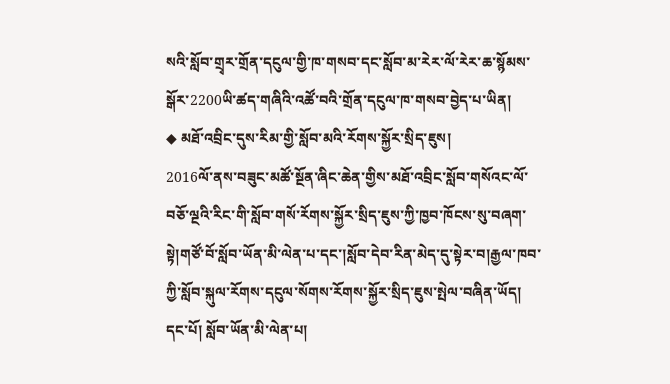སའི་སློབ་གྲྭར་གྲོན་དངུལ་གྱི་ཁ་གསབ་དང་སློབ་མ་རེར་ལོ་རེར་ཆ་སྙོམས་སྒོར་2200ཡི་ཚད་གཞིའི་འཚོ་བའི་གྲོན་དངུལ་ཁ་གསབ་བྱེད་པ་ཡིན།
◆ མཐོ་འབྲིང་དུས་རིམ་གྱི་སློབ་མའི་རོགས་སྐྱོར་སྲིད་ཇུས།
2016ལོ་ནས་བཟུང་མཚོ་སྔོན་ཞིང་ཆེན་གྱིས་མཐོ་འབྲིང་སློབ་གསོའང་ལོ་བཅོ་ལྔའི་རིང་གི་སློབ་གསོ་རོགས་སྐྱོར་སྲིད་ཇུས་ཀྱི་ཁྱབ་ཁོངས་སུ་བཞག་སྟེ།གཙོ་བོ་སློབ་ཡོན་མི་ལེན་པ་དང་།སློབ་དེབ་རིན་མེད་དུ་སྟེར་བ།རྒྱལ་ཁབ་ཀྱི་སློབ་སྐུལ་རོགས་དངུལ་སོགས་རོགས་སྐྱོར་སྲིད་ཇུས་སྤེལ་བཞིན་ཡོད།
དང་པོ། སློབ་ཡོན་མི་ལེན་པ།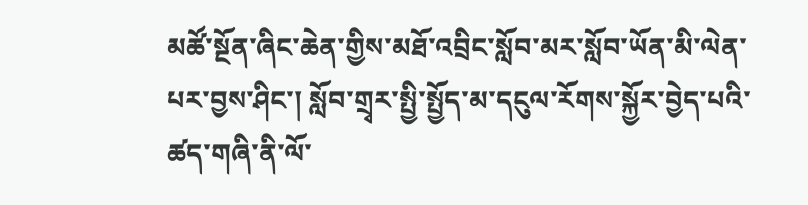མཚོ་སྔོན་ཞིང་ཆེན་གྱིས་མཐོ་འབྲིང་སློབ་མར་སློབ་ཡོན་མི་ལེན་པར་བྱས་ཤིང་། སློབ་གྲྭར་སྤྱི་སྤྱོད་མ་དངུལ་རོགས་སྐྱོར་བྱེད་པའི་ཚད་གཞི་ནི་ལོ་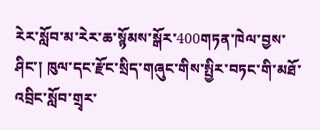རེར་སློབ་མ་རེར་ཆ་སྙོམས་སྒོར་400གཏན་ཁེལ་བྱས་ཤིང་། ཁུལ་དང་རྫོང་སྲིད་གཞུང་གིས་སྤྱིར་བཏང་གི་མཐོ་འབྲིང་སློབ་གྲྭར་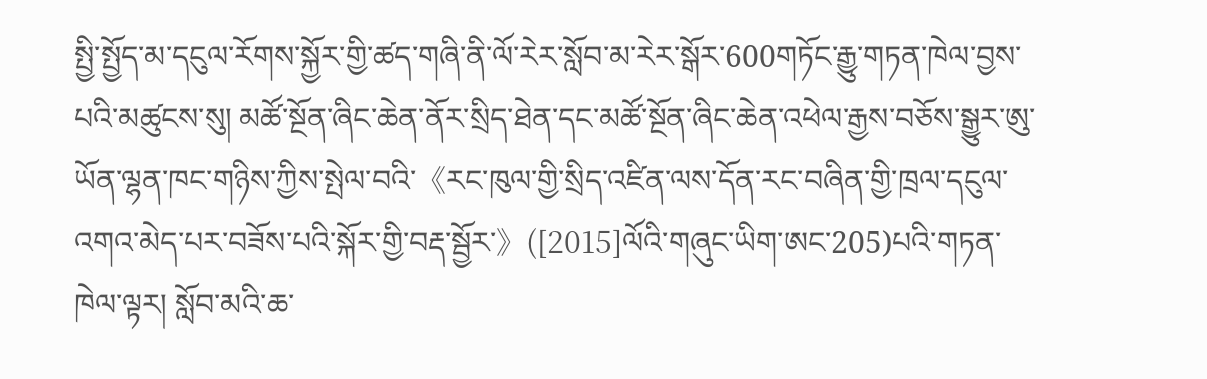སྤྱི་སྤྱོད་མ་དངུལ་རོགས་སྐྱོར་གྱི་ཚད་གཞི་ནི་ལོ་རེར་སློབ་མ་རེར་སྒོར་600གཏོང་རྒྱུ་གཏན་ཁེལ་བྱས་པའི་མཚུངས་སུ། མཚོ་སྔོན་ཞིང་ཆེན་ནོར་སྲིད་ཐེན་དང་མཚོ་སྔོན་ཞིང་ཆེན་འཕེལ་རྒྱས་བཅོས་སྒྱུར་ཨུ་ཡོན་ལྷན་ཁང་གཉིས་ཀྱིས་སྤེལ་བའི་《རང་ཁུལ་གྱི་སྲིད་འཛིན་ལས་དོན་རང་བཞིན་གྱི་ཁྲལ་དངུལ་འགའ་མེད་པར་བཟོས་པའི་སྐོར་གྱི་བརྡ་སྦྱོར་》([2015]ལོའི་གཞུང་ཡིག་ཨང་205)པའི་གཏན་ཁེལ་ལྟར། སློབ་མའི་ཆ་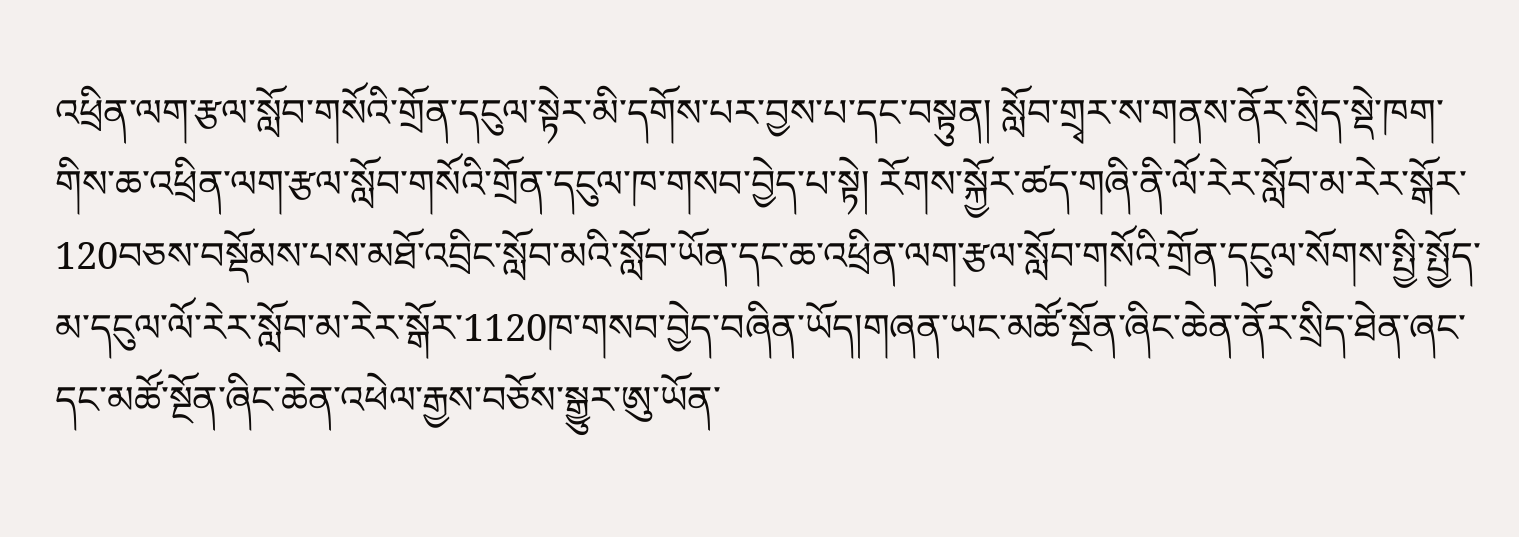འཕྲིན་ལག་རྩལ་སློབ་གསོའི་གྲོན་དངུལ་སྟེར་མི་དགོས་པར་བྱས་པ་དང་བསྟུན། སློབ་གྲྭར་ས་གནས་ནོར་སྲིད་སྡེ་ཁག་གིས་ཆ་འཕྲིན་ལག་རྩལ་སློབ་གསོའི་གྲོན་དངུལ་ཁ་གསབ་བྱེད་པ་སྟེ། རོགས་སྐྱོར་ཚད་གཞི་ནི་ལོ་རེར་སློབ་མ་རེར་སྒོར་120བཅས་བསྡོམས་པས་མཐོ་འབྲིང་སློབ་མའི་སློབ་ཡོན་དང་ཆ་འཕྲིན་ལག་རྩལ་སློབ་གསོའི་གྲོན་དངུལ་སོགས་སྤྱི་སྤྱོད་མ་དངུལ་ལོ་རེར་སློབ་མ་རེར་སྒོར་1120ཁ་གསབ་བྱེད་བཞིན་ཡོད།གཞན་ཡང་མཚོ་སྔོན་ཞིང་ཆེན་ནོར་སྲིད་ཐེན་ཞང་དང་མཚོ་སྔོན་ཞིང་ཆེན་འཕེལ་རྒྱས་བཅོས་སྒྱུར་ཨུ་ཡོན་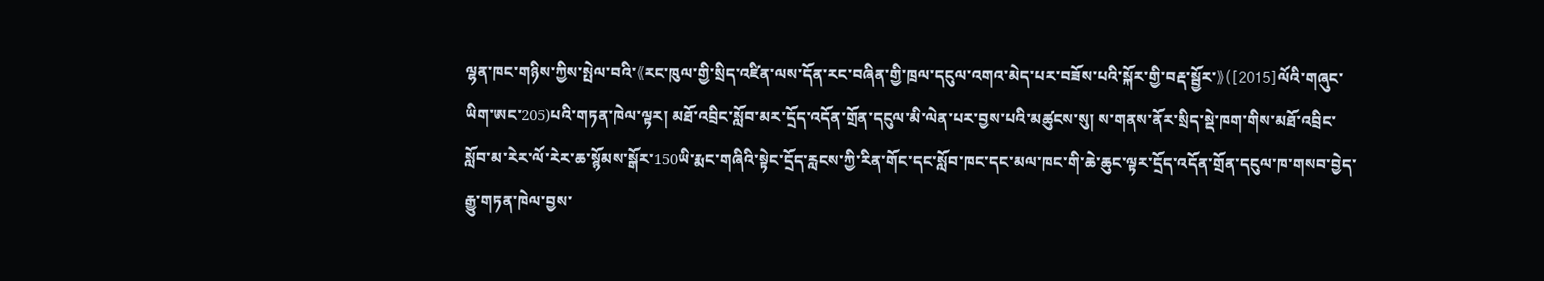ལྷན་ཁང་གཉིས་ཀྱིས་སྤེལ་བའི་《རང་ཁུལ་གྱི་སྲིད་འཛིན་ལས་དོན་རང་བཞིན་གྱི་ཁྲལ་དངུལ་འགའ་མེད་པར་བཟོས་པའི་སྐོར་གྱི་བརྡ་སྦྱོར་》([2015]ལོའི་གཞུང་ཡིག་ཨང་205)པའི་གཏན་ཁེལ་ལྟར། མཐོ་འབྲིང་སློབ་མར་དྲོད་འདོན་གྲོན་དངུལ་མི་ལེན་པར་བྱས་པའི་མཚུངས་སུ། ས་གནས་ནོར་སྲིད་སྡེ་ཁག་གིས་མཐོ་འབྲིང་སློབ་མ་རེར་ལོ་རེར་ཆ་སྙོམས་སྒོར་150ཡི་རྨང་གཞིའི་སྟེང་དྲོད་རླངས་ཀྱི་རིན་གོང་དང་སློབ་ཁང་དང་མལ་ཁང་གི་ཆེ་ཆུང་ལྟར་དྲོད་འདོན་གྲོན་དངུལ་ཁ་གསབ་བྱེད་རྒྱུ་གཏན་ཁེལ་བྱས་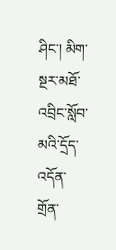ཤིང་། མིག་སྔར་མཐོ་འབྲིང་སློབ་མའི་དྲོད་འདོན་གྲོན་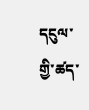དངུལ་གྱི་ཚད་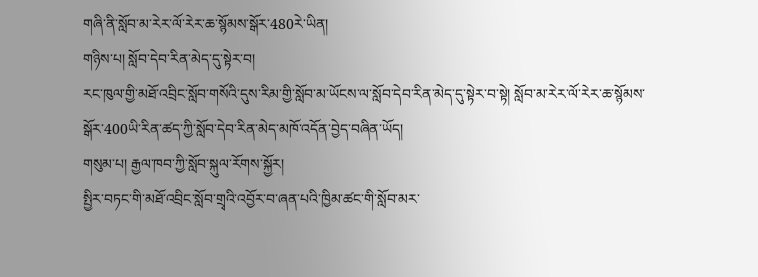གཞི་ནི་སློབ་མ་རེར་ལོ་རེར་ཆ་སྙོམས་སྒོར་480རེ་ཡིན།
གཉིས་པ། སློབ་དེབ་རིན་མེད་དུ་སྟེར་བ།
རང་ཁུལ་གྱི་མཐོ་འབྲིང་སློབ་གསོའི་དུས་རིམ་གྱི་སློབ་མ་ཡོངས་ལ་སློབ་དེབ་རིན་མེད་དུ་སྟེར་བ་སྟེ། སློབ་མ་རེར་ལོ་རེར་ཆ་སྙོམས་སྒོར་400ཡི་རིན་ཚད་ཀྱི་སློབ་དེབ་རིན་མེད་མཁོ་འདོན་བྱེད་བཞིན་ཡོད།
གསུམ་པ། རྒྱལ་ཁབ་ཀྱི་སློབ་སྐུལ་རོགས་སྐྱོར།
སྤྱིར་བཏང་གི་མཐོ་འབྲིང་སློབ་གྲྭའི་འབྱོར་བ་ཞན་པའི་ཁྱིམ་ཚང་གི་སློབ་མར་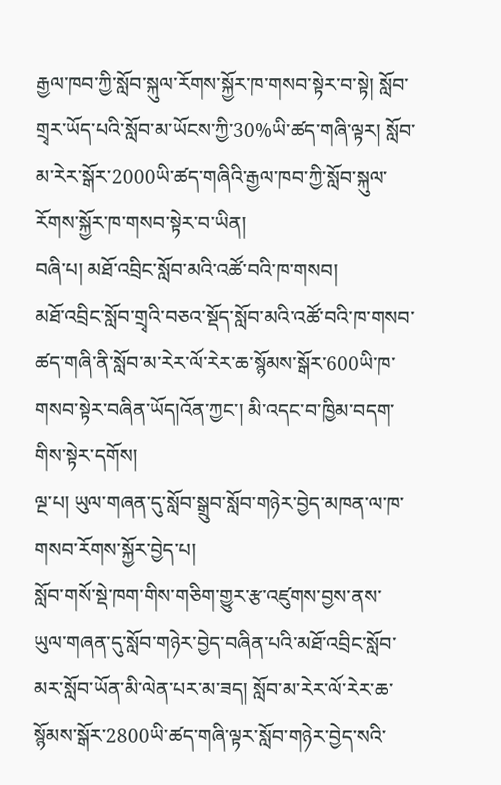རྒྱལ་ཁབ་ཀྱི་སློབ་སྐུལ་རོགས་སྐྱོར་ཁ་གསབ་སྟེར་བ་སྟེ། སློབ་གྲྭར་ཡོད་པའི་སློབ་མ་ཡོངས་ཀྱི་30%ཡི་ཚད་གཞི་ལྟར། སློབ་མ་རེར་སྒོར་2000ཡི་ཚད་གཞིའི་རྒྱལ་ཁབ་ཀྱི་སློབ་སྐུལ་རོགས་སྐྱོར་ཁ་གསབ་སྟེར་བ་ཡིན།
བཞི་པ། མཐོ་འབྲིང་སློབ་མའི་འཚོ་བའི་ཁ་གསབ།
མཐོ་འབྲིང་སློབ་གྲྭའི་བཅའ་སྡོད་སློབ་མའི་འཚོ་བའི་ཁ་གསབ་ཚད་གཞི་ནི་སློབ་མ་རེར་ལོ་རེར་ཆ་སྙོམས་སྒོར་600ཡི་ཁ་གསབ་སྟེར་བཞིན་ཡོད།འོན་ཀྱང་། མི་འདང་བ་ཁྱིམ་བདག་གིས་སྟེར་དགོས།
ལྔ་པ། ཡུལ་གཞན་དུ་སློབ་སྒྲུབ་སློབ་གཉེར་བྱེད་མཁན་ལ་ཁ་གསབ་རོགས་སྐྱོར་བྱེད་པ།
སློབ་གསོ་སྡེ་ཁག་གིས་གཅིག་གྱུར་རྩ་འཛུགས་བྱས་ནས་ཡུལ་གཞན་དུ་སློབ་གཉེར་བྱེད་བཞིན་པའི་མཐོ་འབྲིང་སློབ་མར་སློབ་ཡོན་མི་ལེན་པར་མ་ཟད། སློབ་མ་རེར་ལོ་རེར་ཆ་སྙོམས་སྒོར་2800ཡི་ཚད་གཞི་ལྟར་སློབ་གཉེར་བྱེད་སའི་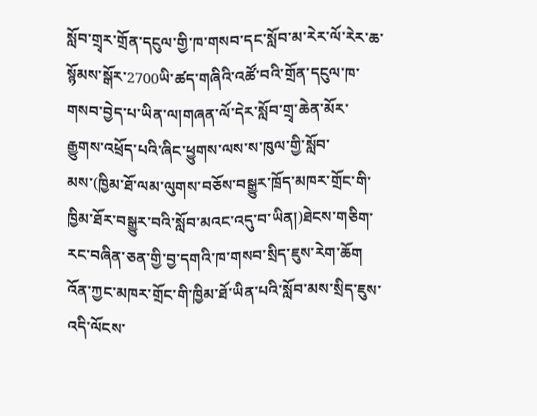སློབ་གྲྭར་གྲོན་དངུལ་གྱི་ཁ་གསབ་དང་སློབ་མ་རེར་ལོ་རེར་ཆ་སྙོམས་སྒོར་2700ཡི་ཚད་གཞིའི་འཚོ་བའི་གྲོན་དངུལ་ཁ་གསབ་བྱེད་པ་ཡིན་ལ།གཞན་ལོ་དེར་སློབ་གྲྭ་ཆེན་མོར་རྒྱུགས་འཕྲོད་པའི་ཞིང་ཕྱུགས་ལས་ས་ཁུལ་གྱི་སློབ་མས་(ཁྱིམ་ཐོ་ལམ་ལུགས་བཅོས་བསྒྱུར་ཁྲོད་མཁར་གྲོང་གི་ཁྱིམ་ཐོར་བསྒྱུར་བའི་སློབ་མའང་འདུ་བ་ཡིན།)ཐེངས་གཅིག་རང་བཞིན་ཅན་གྱི་བྱ་དགའི་ཁ་གསབ་སྲིད་ཇུས་རེག་ཆོག འོན་ཀྱང་མཁར་གྲོང་གི་ཁྱིམ་ཐོ་ཡིན་པའི་སློབ་མས་སྲིད་ཇུས་འདི་ལོངས་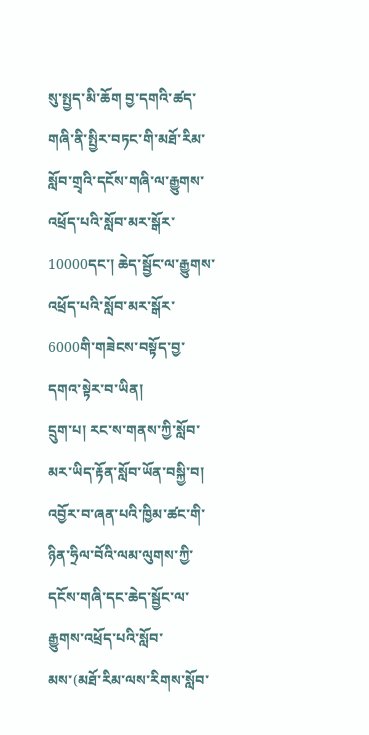སུ་སྤྱད་མི་ཆོག བྱ་དགའི་ཚད་གཞི་ནི་སྤྱིར་བཏང་གི་མཐོ་རིམ་སློབ་གྲྭའི་དངོས་གཞི་ལ་རྒྱུགས་འཕྲོད་པའི་སློབ་མར་སྒོར་10000དང་། ཆེད་སྦྱོང་ལ་རྒྱུགས་འཕྲོད་པའི་སློབ་མར་སྒོར་6000གི་གཟེངས་བསྟོད་བྱ་དགའ་སྟེར་བ་ཡིན།
དྲུག་པ། རང་ས་གནས་ཀྱི་སློབ་མར་ཡིད་རྟོན་སློབ་ཡོན་བསྐྱི་བ།
འབྱོར་བ་ཞན་པའི་ཁྱིམ་ཚང་གི་ཉིན་ཧྲིལ་བོའི་ལམ་ལུགས་ཀྱི་དངོས་གཞི་དང་ཆེད་སྦྱོང་ལ་རྒྱུགས་འཕྲོད་པའི་སློབ་མས་(མཐོ་རིམ་ལས་རིགས་སློབ་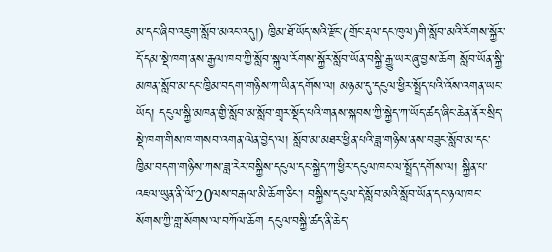མ་དང་ཞིབ་འཇུག་སློབ་མའང་འདུ།) ཁྱིམ་ཐོ་ཡོད་སའི་རྫོང་(གྲོང་རྡལ་དང་ཁུལ)གི་སློབ་མའི་རོགས་སྐྱོར་དོ་དམ་སྡེ་ཁག་ནས་རྒྱལ་ཁབ་ཀྱི་སློབ་སྐུལ་རོགས་སྐྱོར་སློབ་ཡོན་བསྐྱི་རྒྱུ་ཡར་ཞུ་བྱས་ཆོག སློབ་ཡོན་སྐྱི་མཁན་སློབ་མ་དང་ཁྱིམ་བདག་གཉིས་ཀ་ཡིན་དགོས་ལ། མཉམ་དུ་དངུལ་ཕྱིར་སྤྲོད་པའི་འོས་འགན་ཡང་ཡོད། དངུལ་སྐྱི་མཁན་གྱི་སློབ་མ་སློབ་གྲྭར་སྡོད་པའི་གནས་སྐབས་ཀྱི་སྐྱེད་ཀ་ཡོད་ཚད་ཞིང་ཆེན་ནོར་སྲིད་སྡེ་ཁག་གིས་ཁ་གསབ་འགན་ལེན་བྱེད་ལ། སློབ་མ་མཐར་ཕྱིན་པའི་ཟླ་གཉིས་ནས་བཟུང་སློབ་མ་དང་ཁྱིམ་བདག་གཉིས་ཀས་ཟླ་རེར་བསྐྱིས་དངུལ་དང་སྐྱེད་ཀ་ཕྱིར་དངུལ་ཁང་ལ་སྤྲོད་དགོས་ལ། སྐྱིན་པ་འཇལ་ཡུན་ནི་ལོ་20ལས་བརྒལ་མི་ཆོག་ཅིང་། བསྐྱིས་དངུལ་དེ་སློབ་མའི་སློབ་ཡོན་དང་ཉལ་ཁང་སོགས་ཀྱི་གླ་སོགས་ལ་བཀོལ་ཆོག དངུལ་བསྐྱི་ཚད་ནི་ཆེད་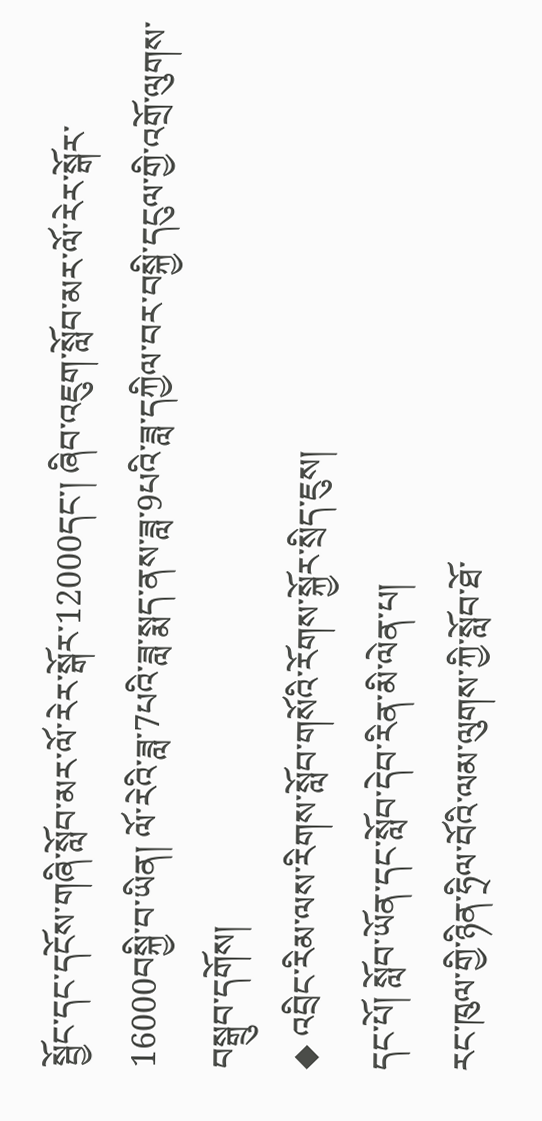སྦྱོང་དང་དངོས་གཞི་སློབ་མར་ལོ་རེར་སྒོར་12000དང་། ཞིབ་འཇུག་སློབ་མར་ལོ་རེར་སྒོར་16000བསྐྱི་བ་ཡིན། ལོ་རེའི་ཟླ་7པའི་ཟླ་སྨད་ནས་ཟླ་9པའི་ཟླ་དཀྱིལ་བར་བསྐྱི་དངུལ་གྱི་འགྲོ་ལུགས་བསྒྲུབ་དགོས།
◆ འབྲིང་རིམ་ལས་རིགས་སློབ་གསོའི་རོགས་སྐྱོར་སྲིད་ཇུས།
དང་པོ། སློབ་ཡོན་དང་སློབ་དེབ་རིན་མི་ལེན་པ།
རང་ཁུལ་གྱི་ཉིན་ཧྲིལ་བོའི་ལམ་ལུགས་ཀྱི་སློབ་ཐོ་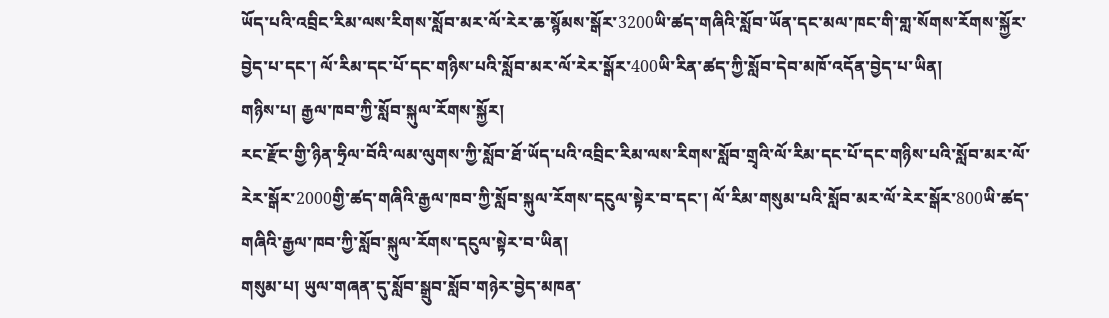ཡོད་པའི་འབྲིང་རིམ་ལས་རིགས་སློབ་མར་ལོ་རེར་ཆ་སྙོམས་སྒོར་3200ཡི་ཚད་གཞིའི་སློབ་ཡོན་དང་མལ་ཁང་གི་གླ་སོགས་རོགས་སྐྱོར་བྱེད་པ་དང་། ལོ་རིམ་དང་པོ་དང་གཉིས་པའི་སློབ་མར་ལོ་རེར་སྒོར་400ཡི་རིན་ཚད་ཀྱི་སློབ་དེབ་མཁོ་འདོན་བྱེད་པ་ཡིན།
གཉིས་པ། རྒྱལ་ཁབ་ཀྱི་སློབ་སྐུལ་རོགས་སྐྱོར།
རང་རྫོང་གྱི་ཉིན་ཧྲིལ་བོའི་ལམ་ལུགས་ཀྱི་སློབ་ཐོ་ཡོད་པའི་འབྲིང་རིམ་ལས་རིགས་སློབ་གྲྭའི་ལོ་རིམ་དང་པོ་དང་གཉིས་པའི་སློབ་མར་ལོ་རེར་སྒོར་2000གྱི་ཚད་གཞིའི་རྒྱལ་ཁབ་ཀྱི་སློབ་སྐུལ་རོགས་དངུལ་སྟེར་བ་དང་། ལོ་རིམ་གསུམ་པའི་སློབ་མར་ལོ་རེར་སྒོར་800ཡི་ཚད་གཞིའི་རྒྱལ་ཁབ་ཀྱི་སློབ་སྐུལ་རོགས་དངུལ་སྟེར་བ་ཡིན།
གསུམ་པ། ཡུལ་གཞན་དུ་སློབ་སྒྲུབ་སློབ་གཉེར་བྱེད་མཁན་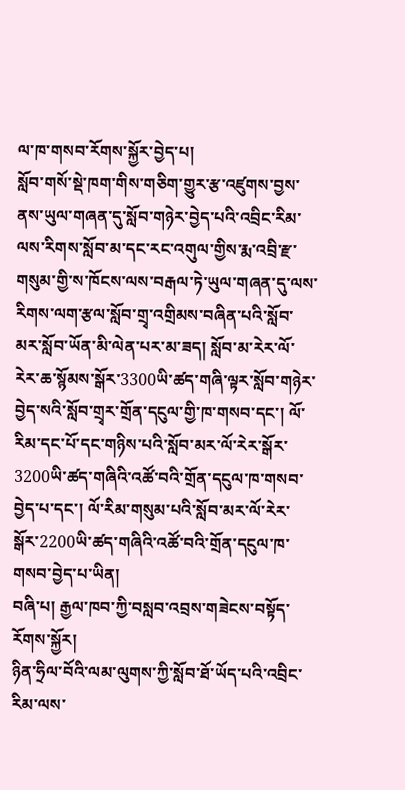ལ་ཁ་གསབ་རོགས་སྐྱོར་བྱེད་པ།
སློབ་གསོ་སྡེ་ཁག་གིས་གཅིག་གྱུར་རྩ་འཛུགས་བྱས་ནས་ཡུལ་གཞན་དུ་སློབ་གཉེར་བྱེད་པའི་འབྲིང་རིམ་ལས་རིགས་སློབ་མ་དང་རང་འགུལ་གྱིས་རྨ་འབྲི་རྫ་གསུམ་གྱི་ས་ཁོངས་ལས་བརྒལ་ཏེ་ཡུལ་གཞན་དུ་ལས་རིགས་ལག་རྩལ་སློབ་གྲྭ་འགྲིམས་བཞིན་པའི་སློབ་མར་སློབ་ཡོན་མི་ལེན་པར་མ་ཟད། སློབ་མ་རེར་ལོ་རེར་ཆ་སྙོམས་སྒོར་3300ཡི་ཚད་གཞི་ལྟར་སློབ་གཉེར་བྱེད་སའི་སློབ་གྲྭར་གྲོན་དངུལ་གྱི་ཁ་གསབ་དང་། ལོ་རིམ་དང་པོ་དང་གཉིས་པའི་སློབ་མར་ལོ་རེར་སྒོར་3200ཡི་ཚད་གཞིའི་འཚོ་བའི་གྲོན་དངུལ་ཁ་གསབ་བྱེད་པ་དང་། ལོ་རིམ་གསུམ་པའི་སློབ་མར་ལོ་རེར་སྒོར་2200ཡི་ཚད་གཞིའི་འཚོ་བའི་གྲོན་དངུལ་ཁ་གསབ་བྱེད་པ་ཡིན།
བཞི་པ། རྒྱལ་ཁབ་ཀྱི་བསླབ་འབྲས་གཟེངས་བསྟོད་རོགས་སྐྱོར།
ཉིན་ཧྲིལ་བོའི་ལམ་ལུགས་ཀྱི་སློབ་ཐོ་ཡོད་པའི་འབྲིང་རིམ་ལས་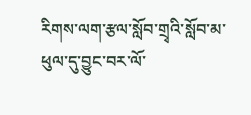རིགས་ལག་རྩལ་སློབ་གྲྭའི་སློབ་མ་ཕུལ་དུ་བྱུང་བར་ལོ་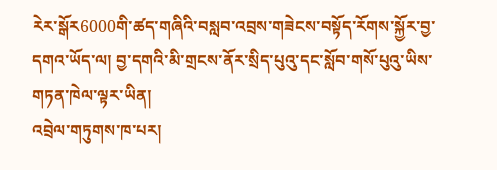རེར་སྒོར6000གི་ཚད་གཞིའི་བསླབ་འབྲས་གཟེངས་བསྟོད་རོགས་སྐྱོར་བྱ་དགའ་ཡོད་ལ། བྱ་དགའི་མི་གྲངས་ནོར་སྲིད་པུའུ་དང་སློབ་གསོ་པུའུ་ཡིས་གཏན་ཁེལ་ལྟར་ཡིན།
འབྲེལ་གཏུགས་ཁ་པར།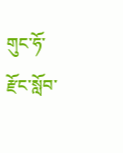གུང་ཧོ་རྫོང་སློབ་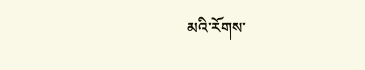མའི་རོགས་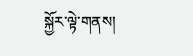སྐྱོར་ལྟེ་གནས།